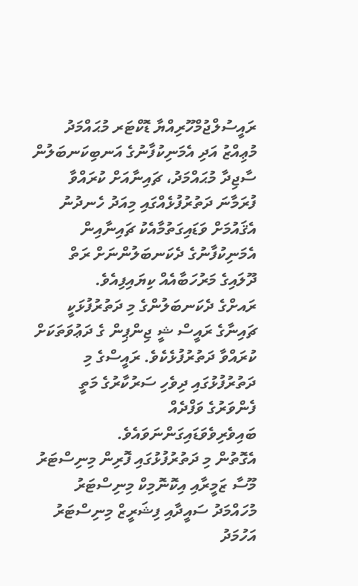ރައީސުލްޖުމްހޫރިއްޔާ ޑޮކްޓަރ މުޙައްމަދު މުޢިއްޒު އަދި އެމަނިކުފާނުގެ އަނބިކަނބަލުން ސާޖިދާ މުޙައްމަދު، ޗައިނާއަށް ކުރައްވާ ފުރަމާނަ ދަތުރުފުޅެއްގައި މިއަދު ހެނދުނު އެޤައުމަށް ވަޑައިގަތުމާއެކު ޗައިނާއިން އެމަނިކުފާނުގެ ދެކަނބަލުންނަށް ރަތް ދޫލައިގެ މަރުހަބާއެއް ކިޔައިފިއެވެ.
ރައށްގެ ދެކަނބަލުންގެ މި ދަތުރުފުޅަކީ ޗައިނާގެ ރައީސް ޝީ ޖިންޕިން ގެ ދަޢުވަތަކަށް ކުރައްވާ ދަތުރުފުޅެކެވެ. ރައީސްގެ މި ދަތުރުފުޅުގައި ދިވެހި ސަރުކާރުގެ މަތީ ފެންވަރުގެ ވަފްދެއް ބައިވެރިވެވަޑައިގަންނަވައެވެ.
އެގޮތުން މި ދަތުރުފުޅުގައި ފޮރިން މިނިސްޓަރު މޫސާ ޒަމީރާއި އިކޮނޮމިކް މިނިސްޓަރު މުހައްމަދު ސައީދާއި ފިޝަރީޒް މިނިސްޓަރު އަހުމަދު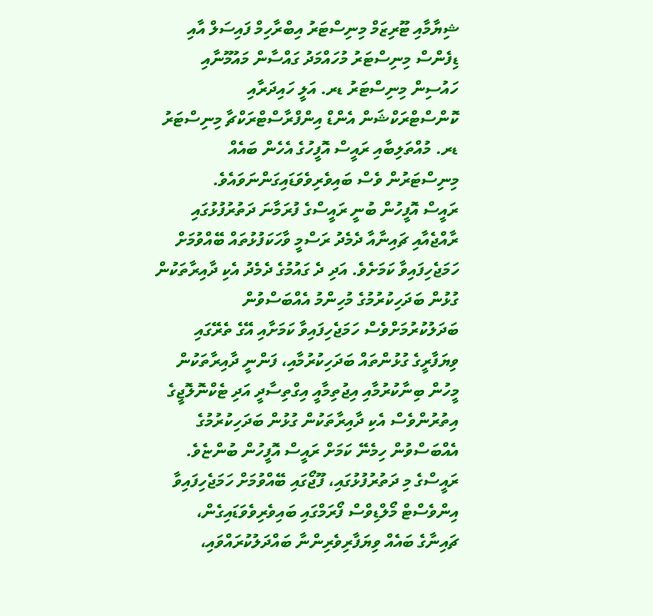ޝިޔާމާއި ޓޫރިޒަމް މިނިސްޓަރު އިބްރާހިމް ފައިސަލް އާއި ޑިފެންސް މިނިސްޓަރު މުހައްމަދު ގައްސާން މައުމޫނާއި ހައުސިން މިނިސްޓަރު ޑރ. އަލީ ހައިދަރާއި ކޮންސްޓްރަކްޝަން އެންޑް އިންފްރާސްޓްރަކްޗާ މިނިސްޓަރު ޑރ. މުއްތަލިބާއި ރައީސް އޮފީހުގެ އެހެން ބައެއް މިނިސްޓަރުން ވެސް ބައިވެރިވެވަޑައިގަންނަވައެވެ.
ރައީސް އޮފީހުން ބުނީ ރައީސްގެ ފުރަމާނަ ދަތުރުފުޅުގައި ރާއްޖެއާއި ޗައިނާއާ ދެމެދު ރަސްމީ ވާހަކަފުޅުތައް ބޭއްވުމަށް ހަމަޖެހިފައިވާ ކަމަށެވެ. އަދި ދެ ގައުމުގެ ދެމެދު އެކި ދާއިރާތަކުން ގުޅުން ބަދަހިކުރުމުގެ މުހިންމު އެއްބަސްވުން ބަދަލުކުރުމަށްވެސް ހަމަޖެހިފައިވާ ކަމަށާއި އޭގެ ތެރޭގައި ވިޔަފާރީގެ ގުޅުންތައް ބަދަހިކުރުމާއި، ފަންނީ ދާއިރާތަކުން މީހުން ބިނާކުރުމާއި އިޖުތިމާއީ އިގްތިސާދީ އަދި ޓެކްނޮލޮޖީގެ އިތުރުންވެސް އެކި ދާއިރާތަކުން ގުޅުން ބަދަހިކުރުމުގެ އެއްބަސްވުން ހިމެނޭ ކަމަށް ރައީސް އޮފީހުން ބުންޏެވެ.
ރައީސްގެ މި ދަތުރުފުޅުގައި، ފޫޖޯގައި ބޭއްވުމަށް ހަމަޖެހިފައިވާ އިންވެސްޓް މޯލްޑިވްސް ފޯރަމްގައި ބައިވެރިވެވަޑައިގެން، ޗައިނާގެ ބައެއް ވިޔަފާރިވެރިންނާ ބައްދަލުކުރައްވައި،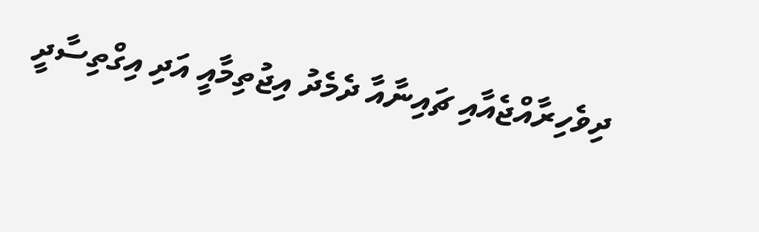ދިވެހިރާއްޖެއާއި ޗައިނާއާ ދެމެދު އިޖުތިމާއީ އަދި އިގްތިސާދީ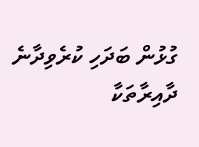ގުޅުން ބަދަހި ކުރެވިދާނެ ދާއިރާތަކާ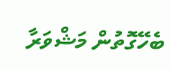ބެހޭގޮތުން މަޝްވަރާ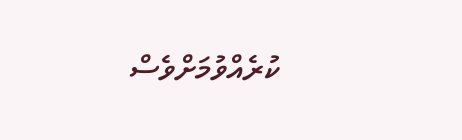ކުރެއްވުމަށްވެސް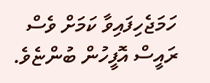ހަމަޖެހިފައިވާ ކަމަށް ވެސް ރައީސް އޮފީހުން ބުންޏެވެ.